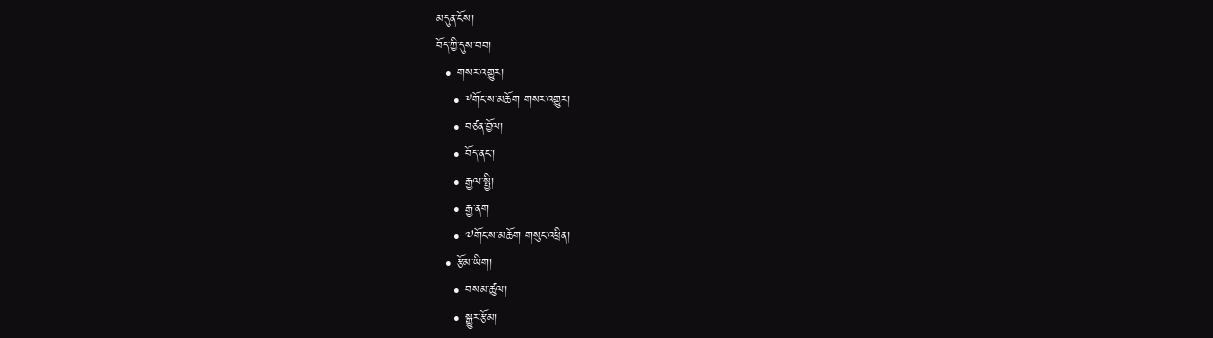མདུན་ངོས།
བོད་ཀྱི་དུས་བབ།
  • གསར་འགྱུར།
    • ༸གོང་ས་མཆོག གསར་འགྱུར།
    • བཙན་བྱོལ།
    • བོད་ནང་།
    • རྒྱལ་སྤྱི།
    • རྒྱ་ནག
    • ༧གོང་ས་མཆོག གསུང་འཕྲིན།
  • རྩོམ་ཡིག།
    • བསམ་ཚུལ།
    • སྒྱུར་རྩོམ།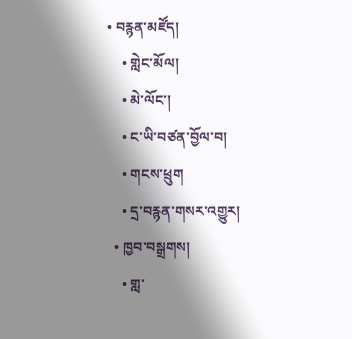• བརྙན་མཛོད།
    • གླེང་མོལ།
    • མེ་ལོང་།
    • ང་ཡི་བཙན་བྱོལ་བ།
    • གངས་ཕྲུག
    • དྲ་བརྙན་གསར་འགྱུར།
  • ཁྱབ་བསྒྲགས།
    • གླ་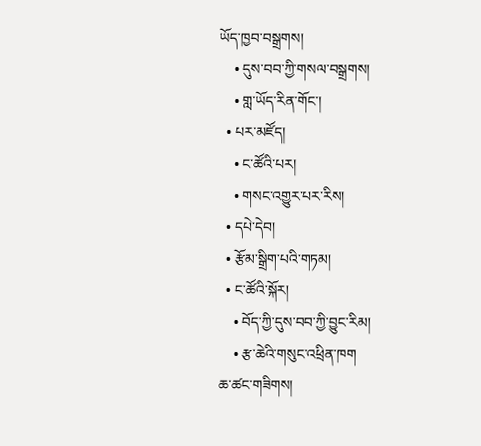ཡོད་ཁྱབ་བསྒྲགས།
    • དུས་བབ་ཀྱི་གསལ་བསྒྲགས།
    • གླ་ཡོད་རིན་གོང་།
  • པར་མཛོད།
    • ང་ཚོའི་པར།
    • གསང་འགྱུར་པར་རིས།
  • དཔེ་དེབ།
  • རྩོམ་སྒྲིག་པའི་གཏམ།
  • ང་ཚོའི་སྐོར།
    • བོད་ཀྱི་དུས་བབ་ཀྱི་བྱུང་རིམ།
    • རྩ་ཆེའི་གསུང་འཕྲིན་ཁག
ཆ་ཚང་གཟིགས།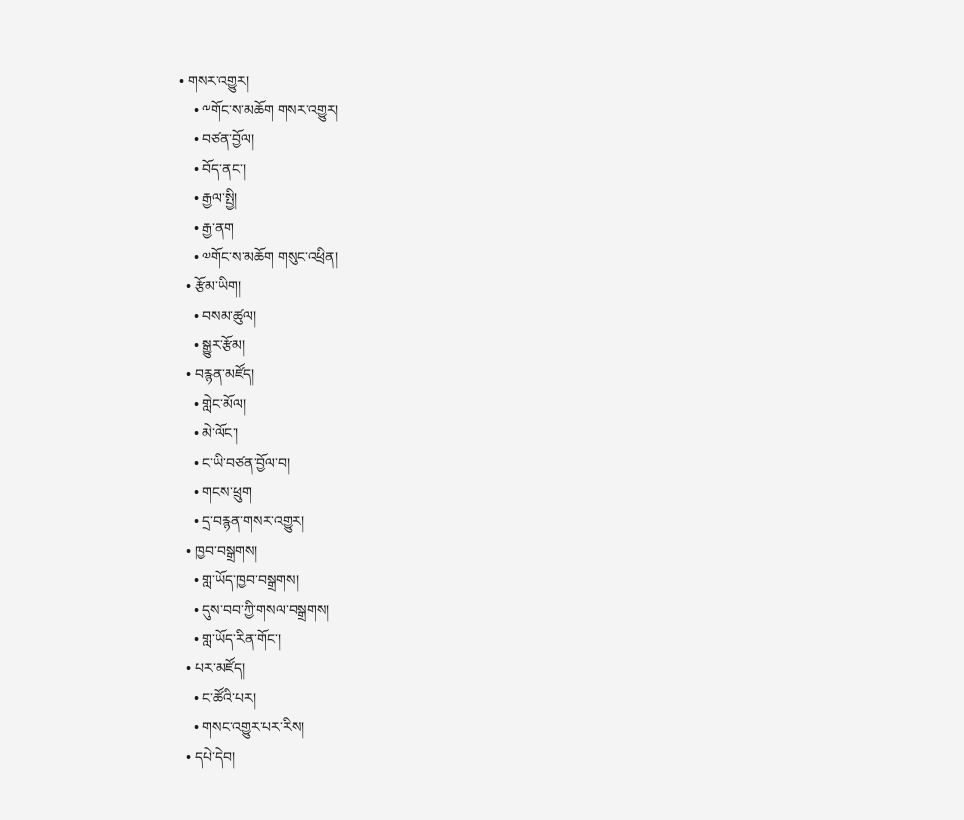• གསར་འགྱུར།
    • ༸གོང་ས་མཆོག གསར་འགྱུར།
    • བཙན་བྱོལ།
    • བོད་ནང་།
    • རྒྱལ་སྤྱི།
    • རྒྱ་ནག
    • ༧གོང་ས་མཆོག གསུང་འཕྲིན།
  • རྩོམ་ཡིག།
    • བསམ་ཚུལ།
    • སྒྱུར་རྩོམ།
  • བརྙན་མཛོད།
    • གླེང་མོལ།
    • མེ་ལོང་།
    • ང་ཡི་བཙན་བྱོལ་བ།
    • གངས་ཕྲུག
    • དྲ་བརྙན་གསར་འགྱུར།
  • ཁྱབ་བསྒྲགས།
    • གླ་ཡོད་ཁྱབ་བསྒྲགས།
    • དུས་བབ་ཀྱི་གསལ་བསྒྲགས།
    • གླ་ཡོད་རིན་གོང་།
  • པར་མཛོད།
    • ང་ཚོའི་པར།
    • གསང་འགྱུར་པར་རིས།
  • དཔེ་དེབ།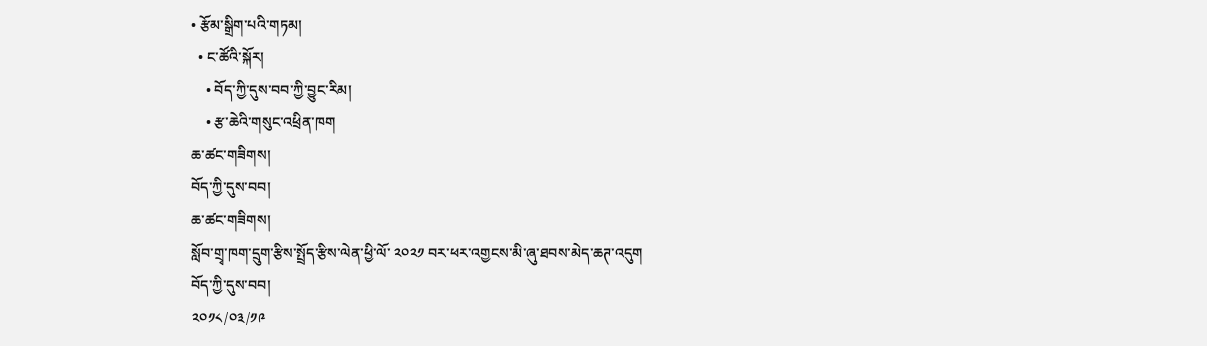• རྩོམ་སྒྲིག་པའི་གཏམ།
  • ང་ཚོའི་སྐོར།
    • བོད་ཀྱི་དུས་བབ་ཀྱི་བྱུང་རིམ།
    • རྩ་ཆེའི་གསུང་འཕྲིན་ཁག
ཆ་ཚང་གཟིགས།
བོད་ཀྱི་དུས་བབ།
ཆ་ཚང་གཟིགས།
སློབ་གྲྭ་ཁག་དྲུག་རྩིས་སྤྲོད་རྩིས་ལེན་ཕྱི་ལོ་ ༢༠༢༡ བར་ཕར་འགྱངས་མི་ཞུ་ཐབས་མེད་ཆཊ་འདུག
བོད་ཀྱི་དུས་བབ།
༢༠༡༨/༠༣/༡༩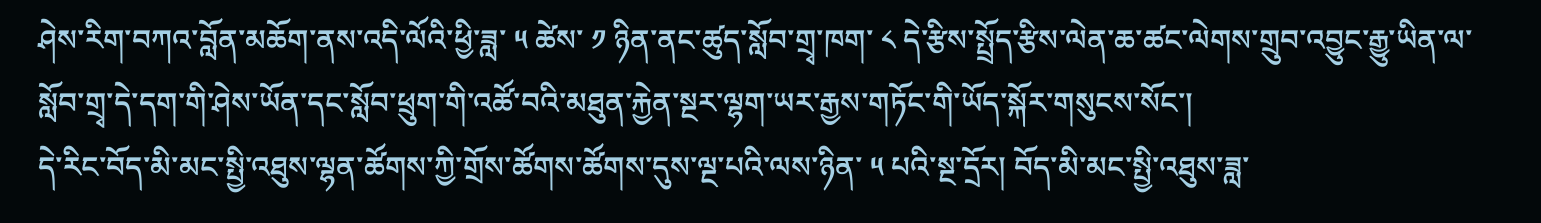ཤེས་རིག་བཀའ་བློན་མཆོག་ནས་འདི་ལོའི་ཕྱི་ཟླ་ ༥ ཚེས་ ༡ ཉིན་ནང་ཚུད་སློབ་གྲྭ་ཁག་ ༨ དེ་རྩིས་སྤྲོད་རྩིས་ལེན་ཆ་ཚང་ལེགས་གྲུབ་འབྱུང་རྒྱུ་ཡིན་ལ་སློབ་གྲྭ་དེ་དག་གི་ཤེས་ཡོན་དང་སློབ་ཕྲུག་གི་འཚོ་བའི་མཐུན་རྐྱེན་སྔར་ལྷག་ཡར་རྒྱས་གཏོང་གི་ཡོད་སྐོར་གསུངས་སོང་།
དེ་རིང་བོད་མི་མང་སྤྱི་འཐུས་ལྷན་ཚོགས་ཀྱི་གྲོས་ཚོགས་ཚོགས་དུས་ལྔ་པའི་ལས་ཉིན་ ༥ པའི་སྔ་དྲོར། བོད་མི་མང་སྤྱི་འཐུས་ཟླ་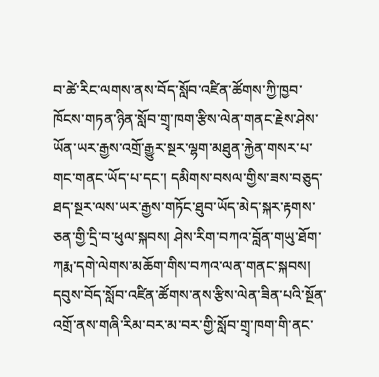བ་ཚེ་རིང་ལགས་ནས་བོད་སློབ་འཛིན་ཚོགས་ཀྱི་ཁྱབ་ཁོངས་གཏན་ཉིན་སློབ་གྲྭ་ཁག་རྩིས་ལེན་གནང་རྗེས་ཤེས་ཡོན་ཡར་རྒྱས་འགྲོ་རྒྱུར་སྔར་ལྷག་མཐུན་རྐྱེན་གསར་པ་གང་གནང་ཡོད་པ་དང་། དམིགས་བསལ་གྱིས་ཟས་བཅུད་ཐད་སྔར་ལས་ཡར་རྒྱས་གཏོང་ཐུབ་ཡོད་མེད་སྐར་རྟགས་ཅན་གྱི་དྲི་བ་ཕུལ་སྐབས། ཤེས་རིག་བཀའ་བློན་གཡུ་ཐོག་ཀརྨ་དགེ་ལེགས་མཆོག་གིས་བཀའ་ལན་གནང་སྐབས། དབུས་བོད་སློབ་འཛིན་ཚོགས་ནས་རྩིས་ལེན་ཟིན་པའི་སྔོན་འགྲོ་ནས་གཞི་རིམ་བར་མ་བར་གྱི་སློབ་གྲྭ་ཁག་གི་ནང་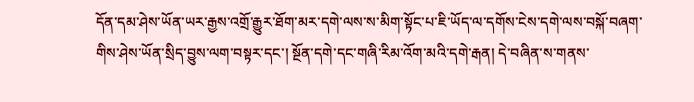དོན་དམ་ཤེས་ཡོན་ཡར་རྒྱས་འགྲོ་རྒྱུར་ཐོག་མར་དགེ་ལས་ས་མིག་སྟོང་པ་ཇི་ཡོད་ལ་དགོས་ངེས་དགེ་ལས་བསྐོ་བཞག་གིས་ཤེས་ཡོན་སྲིད་བྱུས་ལག་བསྟར་དང་། སྔོན་དགེ་དང་གཞི་རིམ་འོག་མའི་དགེ་རྒན། དེ་བཞིན་ས་གནས་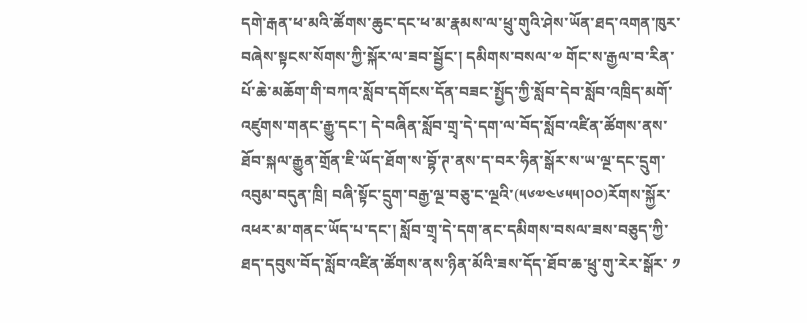དགེ་རྒན་ཕ་མའི་ཚོགས་ཆུང་དང་ཕ་མ་རྣམས་ལ་ཕྲུ་གུའི་ཤེས་ཡོན་ཐད་འགན་ཁུར་བཞེས་སྟངས་སོགས་ཀྱི་སྐོར་ལ་ཟབ་སྦྱོང་། དམིགས་བསལ་༧ གོང་ས་རྒྱལ་བ་རིན་པོ་ཆེ་མཆོག་གི་བཀའ་སློབ་དགོངས་དོན་བཟང་སྤྱོད་ཀྱི་སློབ་དེབ་སློབ་འཁྲིད་མགོ་འཛུགས་གནང་རྒྱུ་དང་། དེ་བཞིན་སློབ་གྲྭ་དེ་དག་ལ་བོད་སློབ་འཛིན་ཚོགས་ནས་ཐོབ་སྐལ་རྒྱུན་གྲོན་ཇི་ཡོད་ཐོག་ས་བྷོ་ཊ་ནས་ད་བར་ཧིན་སྒོར་ས་ཡ་ལྔ་དང་དྲུག་འབུམ་བདུན་ཁྲི། བཞི་སྟོང་དྲུག་བརྒྱ་ལྔ་བཅུ་ང་ལྔའི་(༥༦༧༤༦༥༥།༠༠)རོགས་སྐྱོར་འཕར་མ་གནང་ཡོད་པ་དང་། སློབ་གྲྭ་དེ་དག་ནང་དམིགས་བསལ་ཟས་བཅུད་ཀྱི་ཐད་དབུས་བོད་སློབ་འཛིན་ཚོགས་ནས་ཉིན་མོའི་ཟས་དོད་ཐོབ་ཆ་ཕྲུ་གུ་རེར་སྒོར་ ༡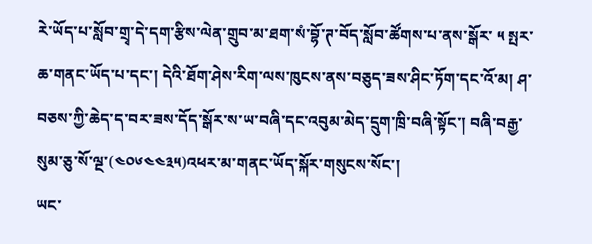རེ་ཡོད་པ་སློབ་གྲྭ་དེ་དག་རྩིས་ལེན་གྲུབ་མ་ཐག་སཾ་བྷོ་ཊ་བོད་སློབ་ཚོགས་པ་ནས་སྒོར་ ༥ སྤར་ཆ་གནང་ཡོད་པ་དང་། དེའི་ཐོག་ཤེས་རིག་ལས་ཁུངས་ནས་བཅུད་ཟས་ཤིང་ཏོག་དང་འོ་མ། ཤ་བཅས་ཀྱི་ཆེད་ད་བར་ཟས་དོད་སྒོར་ས་ཡ་བཞི་དང་འབུམ་མེད་དྲུག་ཁྲི་བཞི་སྟོང་། བཞི་བརྒྱ་སུམ་ཅུ་སོ་ལྔ་(༤༠༦༤༤༣༥)འཕར་མ་གནང་ཡོད་སྐོར་གསུངས་སོང་།
ཡང་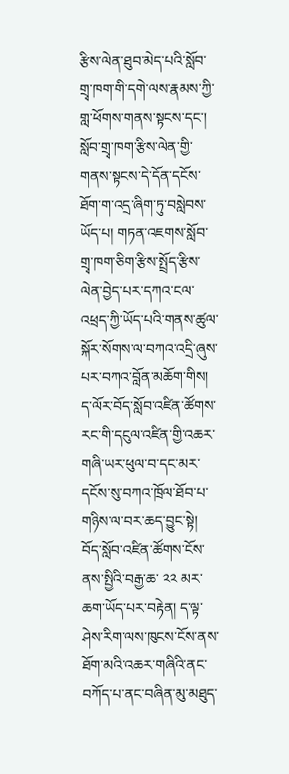རྩིས་ལེན་ཐུབ་མེད་པའི་སློབ་གྲྭ་ཁག་གི་དགེ་ལས་རྣམས་ཀྱི་གླ་ཕོགས་གནས་སྟངས་དང་། སློབ་གྲྭ་ཁག་རྩིས་ལེན་གྱི་གནས་སྟངས་དེ་དོན་དངོས་ཐོག་ག་འདྲ་ཞིག་ཏུ་བསླེབས་ཡོད་པ། གཏན་འཇགས་སློབ་གྲྭ་ཁག་ཅིག་རྩིས་སྤྲོད་རྩིས་ལེན་བྱེད་པར་དཀའ་ངལ་འཕྲད་ཀྱི་ཡོད་པའི་གནས་ཚུལ་སྐོར་སོགས་ལ་བཀའ་འདྲི་ཞུས་པར་བཀའ་བློན་མཆོག་གིས། ད་ལོར་བོད་སློབ་འཛིན་ཚོགས་རང་གི་དངུལ་འཛིན་གྱི་འཆར་གཞི་ཡར་ཕུལ་བ་དང་མར་དངོས་སུ་བཀའ་ཁྲོལ་ཐོབ་པ་གཉིས་ལ་བར་ཆད་བྱུང་སྟེ། བོད་སློབ་འཛིན་ཚོགས་ངོས་ནས་སྤྱིའི་བརྒྱ་ཆ་ ༢༢ མར་ཆག་ཡོད་པར་བརྟེན། ད་ལྟ་ཤེས་རིག་ལས་ཁུངས་ངོས་ནས་ཐོག་མའི་འཆར་གཞིའི་ནང་བཀོད་པ་ནང་བཞིན་མུ་མཐུད་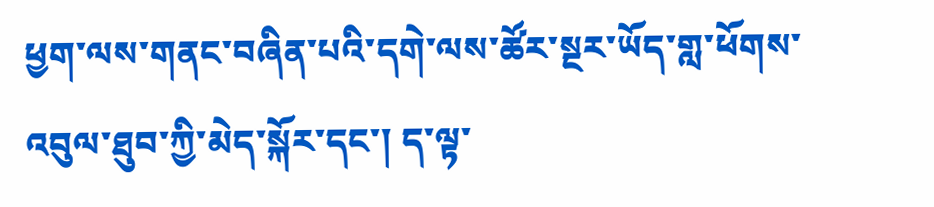ཕྱག་ལས་གནང་བཞིན་པའི་དགེ་ལས་ཚོར་སྔར་ཡོད་གླ་ཕོགས་འབུལ་ཐུབ་ཀྱི་མེད་སྐོར་དང་། ད་ལྟ་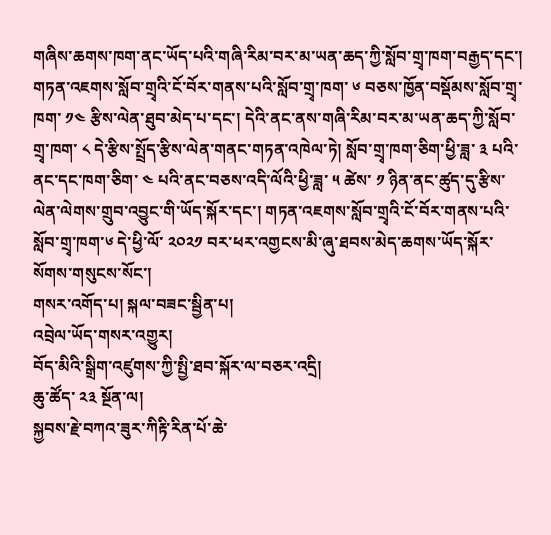གཞིས་ཆགས་ཁག་ནང་ཡོད་པའི་གཞི་རིམ་བར་མ་ཡན་ཆད་ཀྱི་སློབ་གྲྭ་ཁག་བརྒྱད་དང་། གཏན་འཇགས་སློབ་གྲྭའི་ངོ་བོར་གནས་པའི་སློབ་གྲྭ་ཁག་ ༦ བཅས་ཁྱོན་བསྡོམས་སློབ་གྲྭ་ཁག་ ༡༤ རྩིས་ལེན་ཐུབ་མེད་པ་དང་། དེའི་ནང་ནས་གཞི་རིམ་བར་མ་ཡན་ཆད་ཀྱི་སློབ་གྲྭ་ཁག་ ༨ དེ་རྩིས་སྤྲོད་རྩིས་ལེན་གནང་གཏན་འཁེལ་ཏེ། སློབ་གྲྭ་ཁག་ཅིག་ཕྱི་ཟླ་ ༣ པའི་ནང་དང་ཁག་ཅིག་ ༤ པའི་ནང་བཅས་འདི་ལོའི་ཕྱི་ཟླ་ ༥ ཚེས་ ༡ ཉིན་ནང་ཚུད་དུ་རྩིས་ལེན་ལེགས་གྲུབ་འབྱུང་གི་ཡོད་སྐོར་དང་། གཏན་འཇགས་སློབ་གྲྭའི་ངོ་བོར་གནས་པའི་སློབ་གྲྭ་ཁག་༦ དེ་ཕྱི་ལོ་ ༢༠༢༡ བར་ཕར་འགྱངས་མི་ཞུ་ཐབས་མེད་ཆགས་ཡོད་སྐོར་སོགས་གསུངས་སོང་།
གསར་འགོད་པ། སྐལ་བཟང་སྦྱིན་པ།
འབྲེལ་ཡོད་གསར་འགྱུར།
བོད་མིའི་སྒྲིག་འཛུགས་ཀྱི་སྤྱི་ཐབ་སྐོར་ལ་བཅར་འདྲི།
ཆུ་ཚོད་ ༢༣ སྔོན་ལ།
སྐྱབས་རྗེ་བཀའ་ཟུར་ཀིརྟི་རིན་པོ་ཆེ་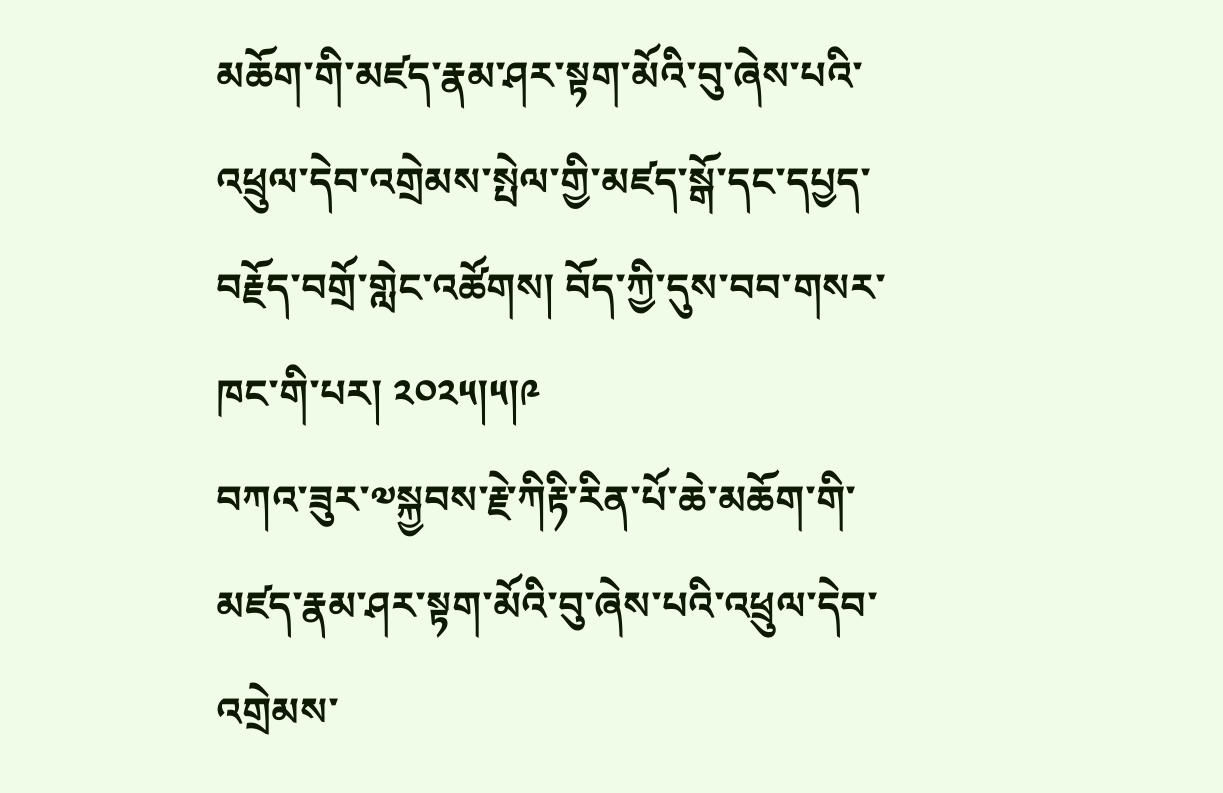མཆོག་གི་མཛད་རྣམ་ཤར་སྟག་མོའི་བུ་ཞེས་པའི་འཕྲུལ་དེབ་འགྲེམས་སྤེལ་གྱི་མཛད་སྒོ་དང་དཔྱད་བརྗོད་བགྲོ་གླེང་འཚོགས། བོད་ཀྱི་དུས་བབ་གསར་ཁང་གི་པར། ༢༠༢༥།༥།༩
བཀའ་ཟུར་༧སྐྱབས་རྗེ་ཀིརྟི་རིན་པོ་ཆེ་མཆོག་གི་མཛད་རྣམ་ཤར་སྟག་མོའི་བུ་ཞེས་པའི་འཕྲུལ་དེབ་འགྲེམས་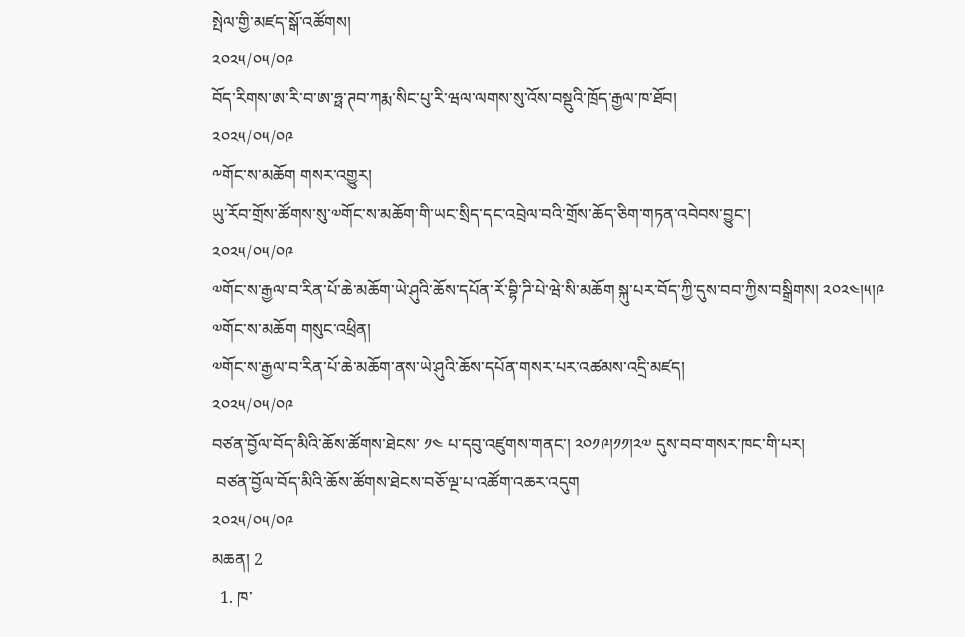སྤེལ་གྱི་མཛད་སྒོ་འཚོགས།
༢༠༢༥/༠༥/༠༩
བོད་རིགས་ཨ་རི་བ་ཨ་ཧྥ་ཊབ་ཀརྨ་སིང་པུ་རི་ཝལ་ལགས་སུ་འོས་བསྡུའི་ཁྲོད་རྒྱལ་ཁ་ཐོབ།
༢༠༢༥/༠༥/༠༩
༸གོང་ས་མཆོག གསར་འགྱུར།
ཡུ་རོབ་གྲོས་ཚོགས་སུ་༧གོང་ས་མཆོག་གི་ཡང་སྲིད་དང་འབྲེལ་བའི་གྲོས་ཆོད་ཅིག་གཏན་འབེབས་བྱུང་།
༢༠༢༥/༠༥/༠༩
༧གོང་ས་རྒྱལ་བ་རིན་པོ་ཆེ་མཆོག་ཡེ་ཤུའི་ཆོས་དཔོན་རོ་བྷི་ཌི་པེ་ཝེ་སི་མཆོག སྐུ་པར་བོད་ཀྱི་དུས་བབ་ཀྱིས་བསྒྲིགས། ༢༠༢༤།༥།༩
༧གོང་ས་མཆོག གསུང་འཕྲིན།
༧གོང་ས་རྒྱལ་བ་རིན་པོ་ཆེ་མཆོག་ནས་ཡེ་ཤུའི་ཆོས་དཔོན་གསར་པར་འཚམས་འདྲི་མཛད།
༢༠༢༥/༠༥/༠༩
བཙན་བྱོལ་བོད་མིའི་ཆོས་ཚོགས་ཐེངས་ ༡༤ པ་དབུ་འཛུགས་གནང་། ༢༠༡༩།༡༡།༢༧ དུས་བབ་གསར་ཁང་གི་པར།
 བཙན་བྱོལ་བོད་མིའི་ཆོས་ཚོགས་ཐེངས་བཅོ་ལྔ་པ་འཚོག་འཆར་འདུག
༢༠༢༥/༠༥/༠༩
མཆན། 2
  1. ཁ་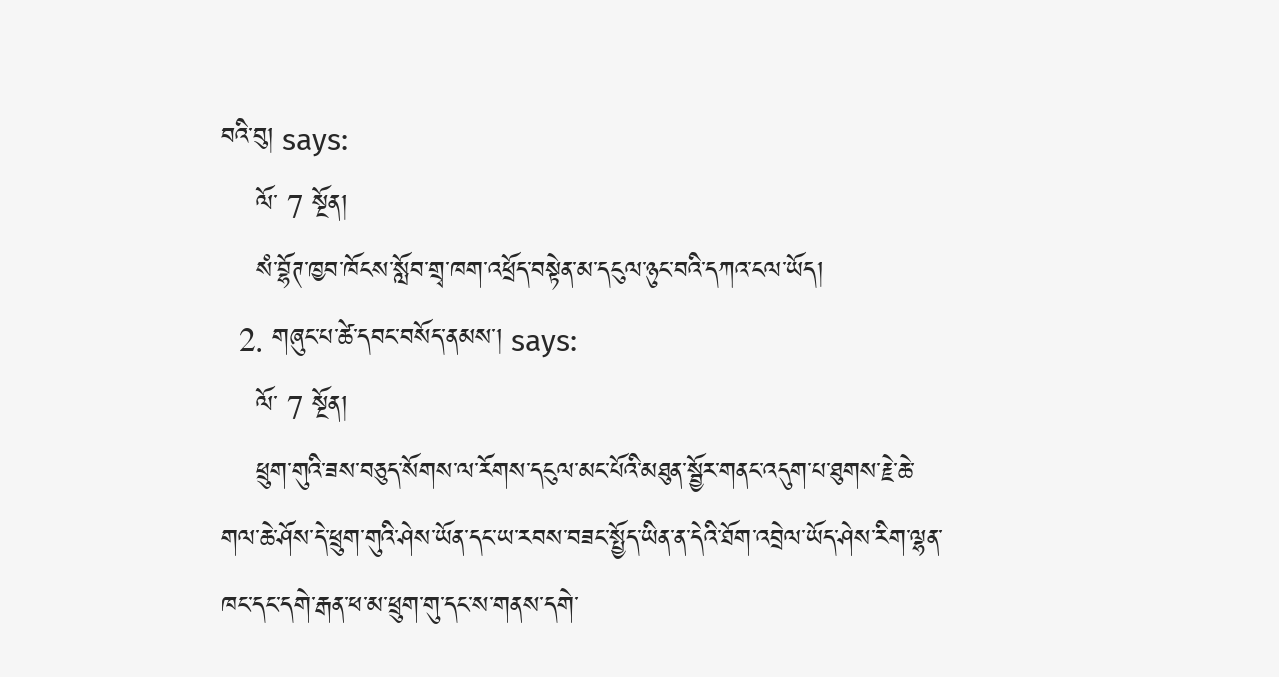བའི་བུ། says:
    ལོ་ 7 སྔོན།
    སཾ་བྷོཊ་ཁྱབ་ཁོངས་སློབ་གྲྭ་ཁག་འཕྲོད་བསྟེན་མ་དངུལ་ཉུང་བའི་དཀའ་ངལ་ཡོད།
  2. གཞུང་པ་ཚེ་དབང་བསོད་ནམས་། says:
    ལོ་ 7 སྔོན།
    ཕྲུག་གུའི་ཟས་བཅུད་སོགས་ལ་རོགས་དངུལ་མང་པོའི་མཐུན་སྦྱོར་གནང་འདུག་པ་ཐུགས་རྗེ་ཆེ་གལ་ཆེ་ཤོས་དེ་ཕྲུག་གུའི་ཤེས་ཡོན་དང་ཡ་རབས་བཟང་སྤྱོད་ཡིན་ན་དེའི་ཐོག་འབྲེལ་ཡོད་ཤེས་རིག་ལྷན་ཁང་དང་དགེ་རྒན་ཕ་མ་ཕྲུག་གུ་དང་ས་གནས་དགེ་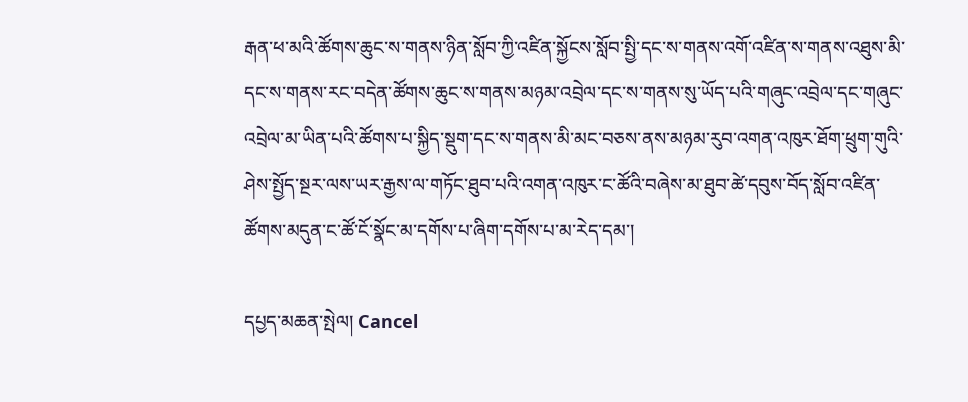རྒན་ཕ་མའི་ཚོགས་ཆུང་ས་གནས་ཉིན་སློབ་ཀྱི་འཛིན་སྐྱོངས་སློབ་སྤྱི་དང་ས་གནས་འགོ་འཛིན་ས་གནས་འཐུས་མི་དང་ས་གནས་རང་བདེན་ཚོགས་ཆུང་ས་གནས་མཉམ་འབྲེལ་དང་ས་གནས་སུ་ཡོད་པའི་གཞུང་འབྲེལ་དང་གཞུང་འབྲེལ་མ་ཡིན་པའི་ཚོགས་པ་སྐྱིད་སྡུག་དང་ས་གནས་མི་མང་བཅས་ནས་མཉམ་རུབ་འགན་འཁུར་ཐོག་ཕྲུག་གུའི་ཤེས་སྤྱོད་སྔར་ལས་ཡར་རྒྱས་ལ་གཏོང་ཐུབ་པའི་འགན་འཁུར་ང་ཚོའི་བཞེས་མ་ཐུབ་ཚེ་དབུས་བོད་སློབ་འཛིན་ཚོགས་མདུན་ང་ཚོ་ངོ་སྣོང་མ་དགོས་པ་ཞིག་དགོས་པ་མ་རེད་དམ་།

དཔྱད་མཆན་སྤེལ། Cancel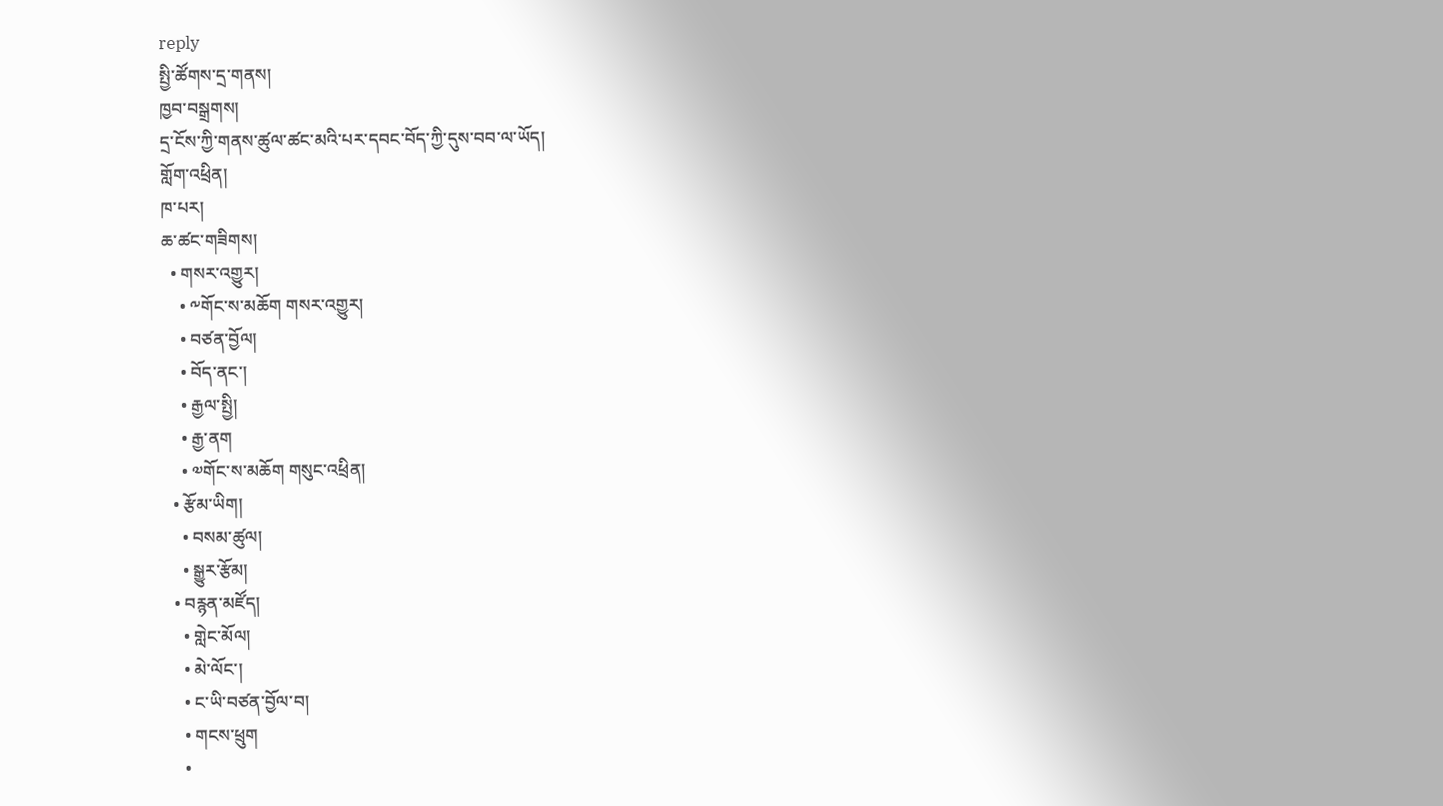reply
སྤྱི་ཚོགས་དྲ་གནས།
ཁྱབ་བསྒྲགས།
དྲ་ངོས་ཀྱི་གནས་ཚུལ་ཚང་མའི་པར་དབང་བོད་ཀྱི་དུས་བབ་ལ་ཡོད།
གློག་འཕྲིན།
ཁ་པར།
ཆ་ཚང་གཟིགས།
  • གསར་འགྱུར།
    • ༸གོང་ས་མཆོག གསར་འགྱུར།
    • བཙན་བྱོལ།
    • བོད་ནང་།
    • རྒྱལ་སྤྱི།
    • རྒྱ་ནག
    • ༧གོང་ས་མཆོག གསུང་འཕྲིན།
  • རྩོམ་ཡིག།
    • བསམ་ཚུལ།
    • སྒྱུར་རྩོམ།
  • བརྙན་མཛོད།
    • གླེང་མོལ།
    • མེ་ལོང་།
    • ང་ཡི་བཙན་བྱོལ་བ།
    • གངས་ཕྲུག
    •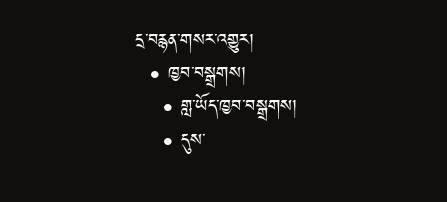དྲ་བརྙན་གསར་འགྱུར།
  • ཁྱབ་བསྒྲགས།
    • གླ་ཡོད་ཁྱབ་བསྒྲགས།
    • དུས་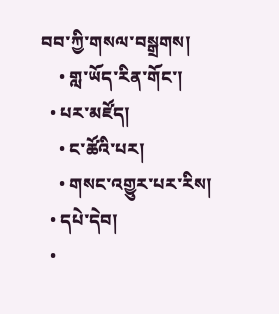བབ་ཀྱི་གསལ་བསྒྲགས།
    • གླ་ཡོད་རིན་གོང་།
  • པར་མཛོད།
    • ང་ཚོའི་པར།
    • གསང་འགྱུར་པར་རིས།
  • དཔེ་དེབ།
  •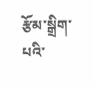རྩོམ་སྒྲིག་པའི་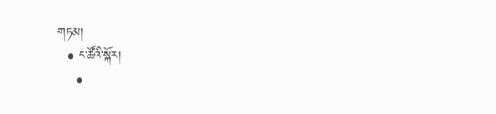གཏམ།
  • ང་ཚོའི་སྐོར།
    •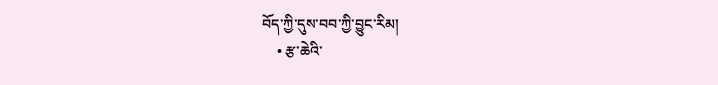བོད་ཀྱི་དུས་བབ་ཀྱི་བྱུང་རིམ།
    • རྩ་ཆེའི་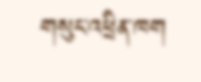གསུང་འཕྲིན་ཁག